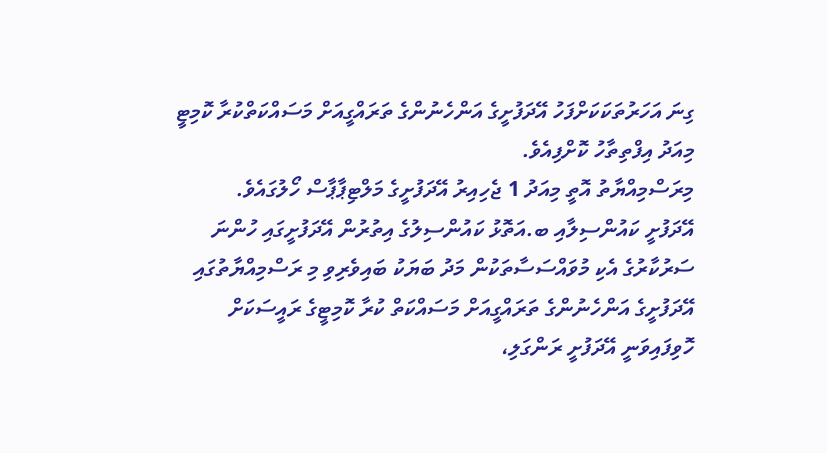ގިނަ އަހަރުތަކަކަށްފަހު އޭދަފުށީގެ އަންހެނުންގެ ތަރައްގީއަށް މަސައްކަތްކުރާ ކޮމިޓީ މިއަދު އިފްތިތާހު ކޮށްފިއެވެ.
މިރަސްމިއްޔާތު އޮތީ މިއަދު 1 ޖެހިއިރު އޭދަފުށީގެ މަލްޓިޕާޕާސް ހޯލުގައެވެ.
އޭދަފުށީ ކައުންސިލާއި ބ.އަތޮޅު ކައުންސިލުގެ އިތުރުން އޭދަފުށީގައި ހުންނަ ސަރުކާރުގެ އެކި މުވައްސަސާތަކުން މަދު ބަޔަކު ބައިވެރިވި މި ރަސްމިއްޔާތުގައި އޭދަފުށީގެ އަންހެނުންގެ ތަރައްގީއަށް މަސައްކަތް ކުރާ ކޮމިޓީގެ ރައީސަކަށް ހޮވިފައިވަނީ އޭދަފުށީ ރަންގަލި،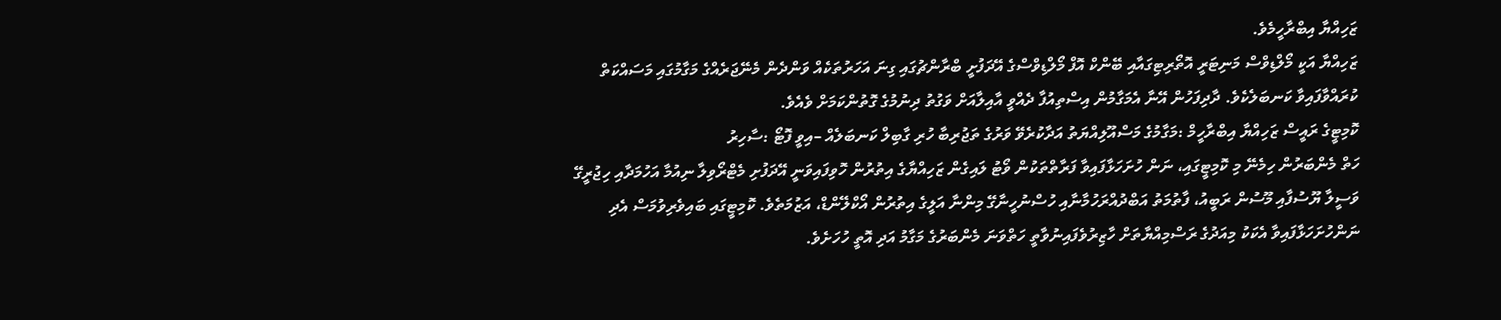ޒަހިއްޔާ އިބްރާހީމެވެ.
ޒަހިއްޔާ އަކީ މޯލްޑިވްސް މަނިޓަރީ އޮތޯރިޓިގައާއި ބޭންކް އޮފް މޯލްޑިވްސްގެ އޭދަފުށީ ބްރާންޗުގައި ގިނަ އަހަރުތަކެއް ވަންދެން މެނޭޖަރެއްގެ މަގާމުގައި މަސައްކަތް ކުރައްވާފައިވާ ކަނބަލެކެވެ. ދާދިފަހުން އޭނާ އެމަގާމުން އިސްތިއުފާ ދެއްވީ އާއިލާއަށް ވަގުތު ދިނުމުގެ ގޮތުންކަމަށް ވެއެވެ.
ކޮމިޓީގެ ރައީސް ޒަހިއްޔާ އިބްރާހީމް :މަގާމުގެ މަސްއޫލިއްޔަތު އަދާކުރެވޭ ވަރުގެ ތަޖުރިބާ ހުރި ގާބިލް ކަނބަލެއް –އިވީ ފޮޓޯ :ސާހިރު
ހަތް މެންބަރުން ހިމެނޭ މި ކޮމިޓީގައި، ނަން ހުށަހަޅާފައިވާ ފަރާތްތަކުން ވޯޓު ލައިގެން ޒަހިއްޔާގެ އިތުރުން ހޮވިފައިވަނީ އޭދަފުށި މެޓްރޯވިލާ ނިއުމާ އަހުމަދާއި ހިޖުރީގޭ ވަސީލާ ޔޫސުފާއި މޫސުން ރަބީއު، ފާތުމަތު އަބްދުއްރަހުމާނާއި ހުސްނުހީނާގޭ މިންނާ އަލީގެ އިތުރުން އޯކްލޭންޑް، އަޒުމަތެވެ. ކޮމިޓީގައި ބައިވެރިވުމަސް އެދި ނަންހުށަހަޅާފައިވާ އެކަކު މިއަދުގެ ރަސްމިއްޔާތަށް ހާޒިރުވެފައިނުވާތީ ހަތްވަނަ މެންބަރުގެ މަގާމު އަދި އޮތީ ހުހަށެވެ.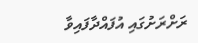ރަށްރަށުގައި އުފައްދާފައިވާ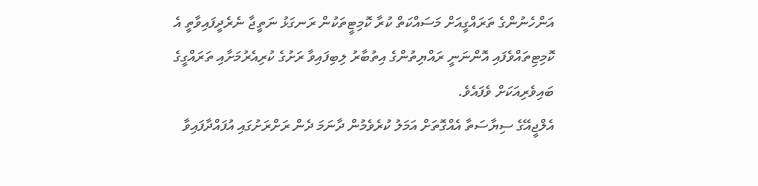އަންހެނުންގެ ތަރައްގީއަށް މަސައްކަތް ކުރާ ކޮމިޓީތަކުން ރަނގަޅު ނަތީޖާ ނެރެދީފައިވާތީ އެ ކޮމިޓިތައްވެފައި އޮންނަނީ ރައްޔިތުންގެ އިތުބާރު ލިބިފައިވާ ރަށުގެ ކުރިއެރުމަށާއި ތަރައްގީގެ ބައިވެރިއަކަށް ވެފައެވެ.
އެލްޖީއޭގެ ސިޔާސަތާ އެއްގޮތަށް އަމަލު ކުރެވެމުން ދާނަމަ ދެން ރަށްރަށުގައި އުފައްދާފައިވާ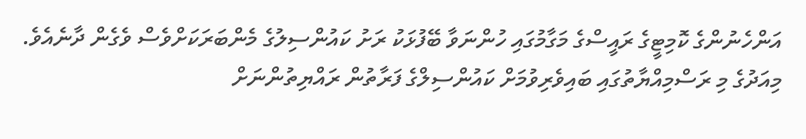އަންހެނުންގެ ކޮމިޓީގެ ރައީސްގެ މަގާމުގައި ހުންނަވާ ބޭފުޅަކު ރަށު ކައުންސިލުގެ މެންބަރަކަށްވެސް ވެގެން ދާނެއެވެ.
މިއަދުގެ މި ރަސްމިއްޔާތުގައި ބައިވެރިވުމަށް ކައުންސިލްގެ ފަރާތުން ރައްޔިތުންނަށް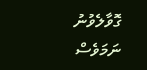ގޮވާލެވުނު ނަމަވެސް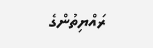ރައްޔިތުންގެ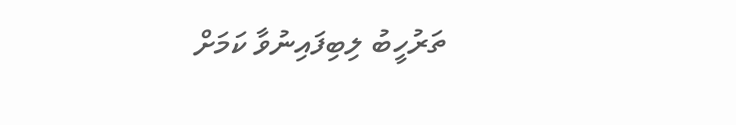ތަރުހީބު ލިބިފައިނުވާ ކަމަށް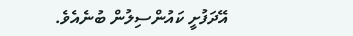އޭދަފުށީ ކައުންސިލުން ބުނެއެވެ.